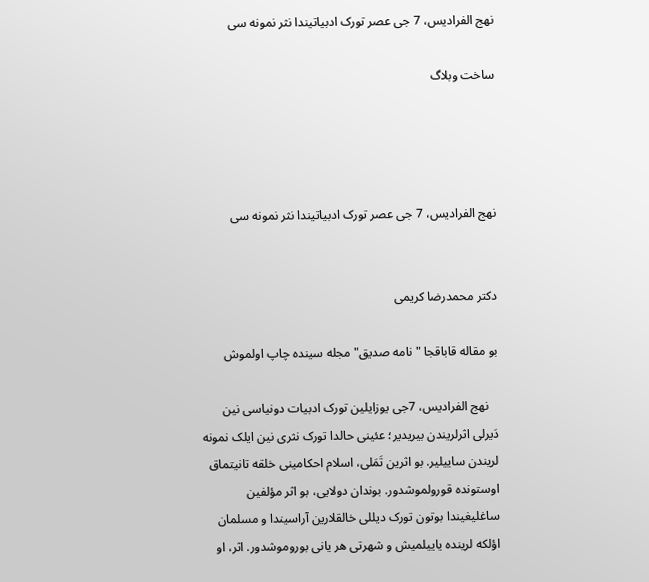نهج الفرادیس، 7 جی عصر تورک ادبیاتیندا نثر نمونه سی

ساخت وبلاگ




نهج الفرادیس، 7 جی عصر تورک ادبیاتیندا نثر نمونه سی


دکتر محمدرضا کریمی

بو مقاله قاباقجا "نامه صدیق" مجله سینده چاپ اولموش

   نهج الفرادیس، 7جی یوزایلین تورک ادبیات دونیاسی نین دَیرلی اثرلریندن بیریدیر؛ عئینی حالدا تورک نثری نین ایلک نمونه لریندن ساییلیر. بو اثرین تَمَلی، اسلام احکامینی خلقه تانیتماق اوستونده قورولموشدور. بوندان دولایی، بو اثر مؤلفین ساغلیغیندا بوتون تورک دیللی خالقلارین آراسیندا و مسلمان اؤلکه لرینده یاییلمیش و شهرتی هر یانی بوروموشدور. اثر، او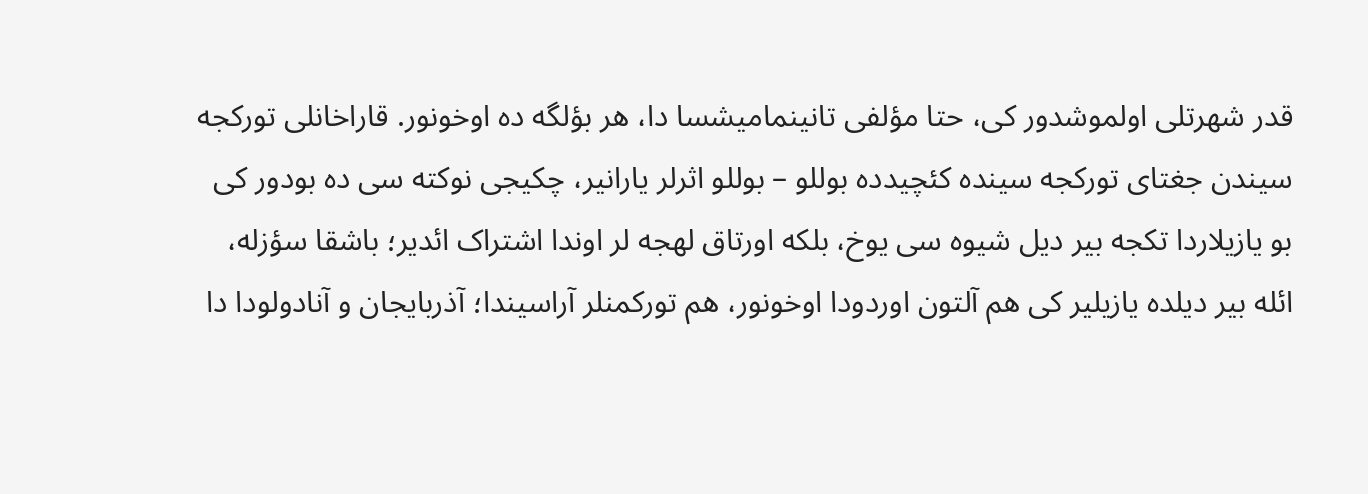قدر شهرتلی اولموشدور کی، حتا مؤلفی تانینمامیشسا دا، هر بؤلگه ده اوخونور. قاراخانلی تورکجه سیندن جغتای تورکجه سینده کئچیدده بوللو – بوللو اثرلر یارانیر، چکیجی نوکته سی ده بودور کی بو یازیلاردا تکجه بیر دیل شیوه سی یوخ، بلکه اورتاق لهجه لر اوندا اشتراک ائدیر؛ باشقا سؤزله، ائله بیر دیلده یازیلیر کی هم آلتون اوردودا اوخونور، هم تورکمنلر آراسیندا؛ آذربایجان و آنادولودا دا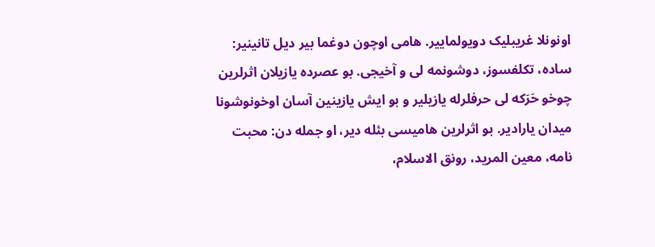اونونلا غریبلیک دویولماییر. هامی اوچون دوغما بیر دیل تانینیر: ساده، تکلفسوز، دوشونمه لی و آخیجی. بو عصرده یازیلان اثرلرین چوخو حَرَکه لی حرفلرله یازیلیر و بو ایش یازینین آسان اوخونوشونا میدان یارادیر. بو اثرلرین هامیسی بئله دیر، او جمله دن: محبت نامه، معین المرید، رونق الاسلام،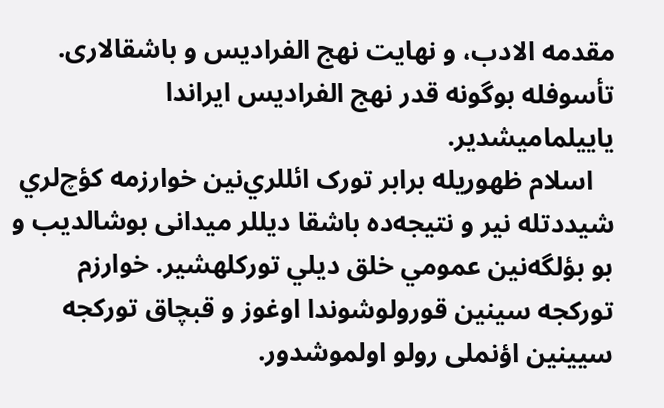مقدمه الادب، و نهایت نهج الفرادیس و باشقالاری. تأسوفله بوگونه قدر نهج الفرادیس ایراندا یاییلمامیشدیر.
   اسلام ظهوریله برابر تورک ائللري‌نين خوارزمه کؤچ‌لري شيددتله نیر و نتيجه‌ده باشقا دیللر میدانی بوشالدیب و بو بؤلگه‌نين عمومي خلق ديلي تورکلهشير. خوارزم تورکجه سینین قورولوشوندا اوغوز و قبچاق تورکجه سیینین اؤنملی رولو اولموشدور.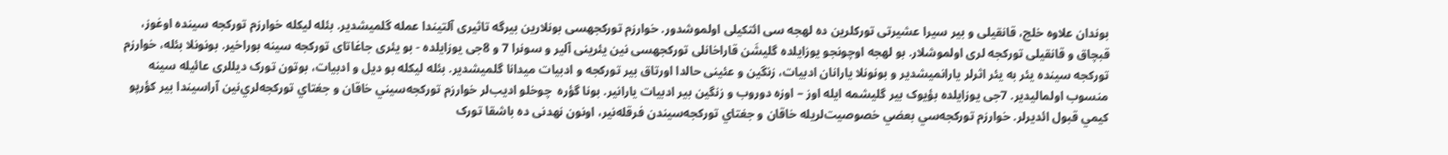بوندان علاوه خلج، قانقیلی و بیر سیرا عشیرتی تورکلرین ده لهجه سی ائتکیلی اولموشدور. خوارزم تورکجهسی بونلارین بیرگه تاثیری آلتیندا عمله گلمیشدیر. بئله لیکله خوارزم تورکجه سینده اوغوز، قبچاق و قانقیلی تورکجه لری اولموشلار. بو لهجه اوچونجو یوزایلده گلیشَن قاراخانلی تورکجهسی نین یئرینی آلیر و سونرا 7 و 8جی یوزایلده - بو یئری جاغاتای تورکجه سینه بوراخیر. بونونلا بئله، خوارزم تورکجه سینده یئر به یئر اثرلر یارانمیشدیر و بونونلا یارانان ادبیات، زنگین و عئینی حالدا اورتاق بیر تورکجه و ادبیات میدانا گلمیشدیر. بئله لیکله بو دیل و ادبیات، بوتون تورک دیللری عائیله سینه منسوب اولمالیدیر. 7جی یوزایلده بؤیوک بیر گلیشمه ایله اوز – اوزه دوروب و زنگین بیر ادبیات یارانیر. بونا گؤره  چوخلو ادیب‌لر خوارزم تورکجه‌سيني خاقان و جغتاي تورکجه‌لري‌نين آراسيندا بير کؤرپو کيمي قبول ائديرلر. خوارزم تورکجه‌سي بعضي خصوصيت‌لريله خاقان و جغتاي تورکجه‌سيندن فرقله‌نير، اونون نهدنی ده باشقا تورک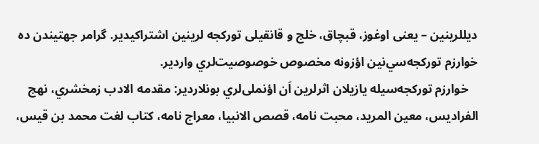دیللرینین – یعنی اوغوز، قبچاق، خلج و قانقیلی تورکجه لرینین اشتراکیدیر. گرامر جهتيندن‌ ده خوارزم تورکجه‌سي‌نين اؤزونه مخصوص خوصوصيت‌لري واردير.
   خوارزم تورکجه‌سيله يازيلان اثرلرين اَن اؤنملی‌لري بونلار‌دير: مقدمه الادب زمخشري، نهج الفراديس، معين المريد، محبت نامه، قصص الانبیا، معراج نامه، کتاب لغت محمد بن قيس،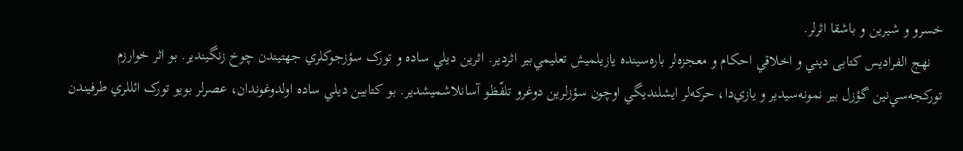خسرو و شيرين و باشقا اثرلر.
   نهج الفراديس کتابی ديني و اخلاقي احکام و معجزه‌لر باره‌سينده يازيلميش تعليمي‌بير اثردير. اثرين ديلي ساده و تورک سؤزجوکلري جهتيندن چوخ زنگيندير. بو اثر خوارزم  تورکجه‌سي‌نين گؤزل بير نمونه‌سيدير و يازي‌دا، حرکه‌لر ايشلنديگي اوچون سؤزلرين دوغرو تلفّظو آسانلاشميشدير. بو کتابين ديلي ساده اولدوغوندان، عصرلر بويو تورک ائللري طرفيندن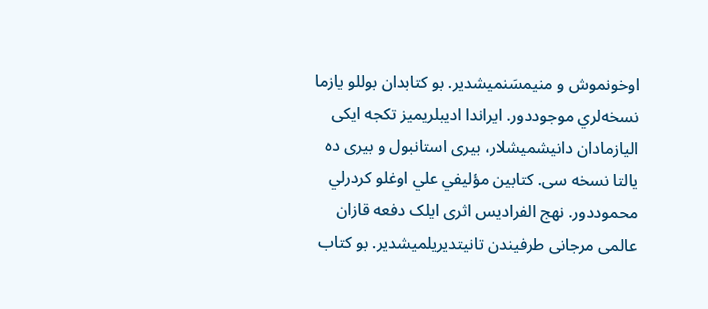اوخونموش و منيمسَنميشدير. بو کتابدان بوللو يازما نسخه‌لري موجوددور. ایراندا ادیبلریمیز تکجه ایکی الیازمادان دانیشمیشلار، بیری استانبول و بیری ده یالتا نسخه سی. کتابين مؤليفي علي اوغلو کردرلي محمود‌دور. نهج الفرادیس اثری ایلک دفعه قازان عالمی مرجانی طرفیندن تانیتدیریلمیشدیر. بو کتاب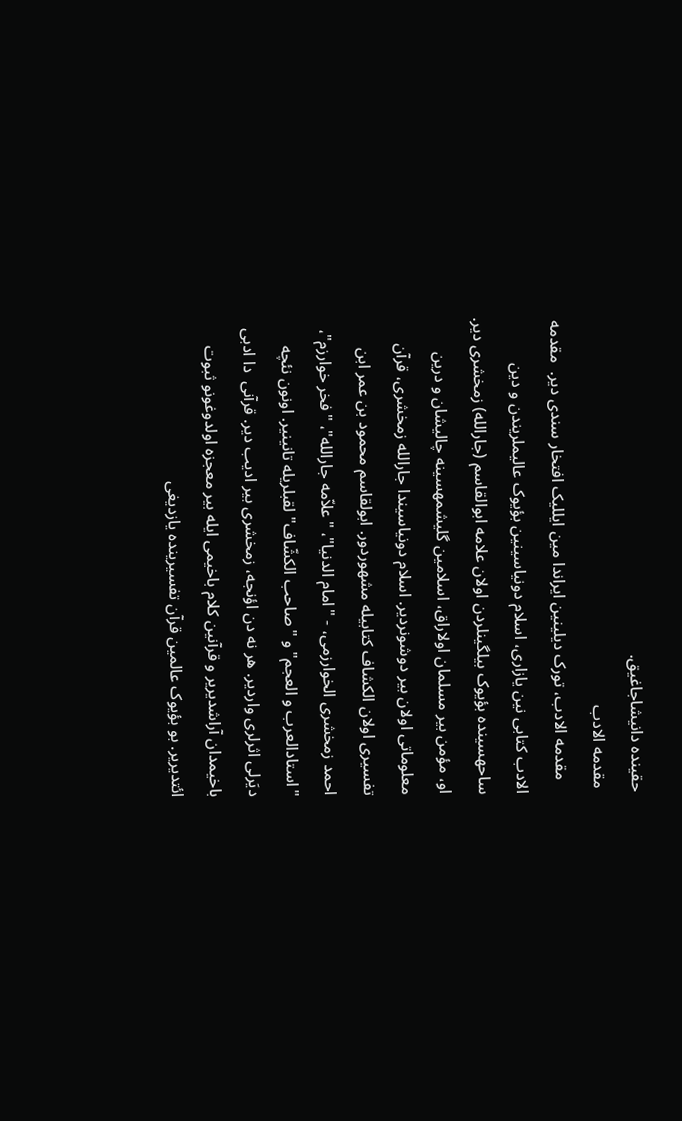حقینده دانیشاجاغیق.
 مقدمه الادب
   مقدمه الادب، تورک دیلینین ایراندا مین ایللیک افتخار سندی دیر.  مقدمه الادب کتابی نین یازاری، اسلام دونیاسینین بؤیوک عالیملریندن و دین ساحهسینده بؤیوک بیلگینلردن اولان علامه ابوالقاسم (جارالله) زمخشری دیر. او، مؤمن بیر مسلمان اولاراق، اسلامین گلیشمهسینه چالیشان و درین معلوماتی اولان بیر دوشونردیر. اسلام دونیاسیندا جارالله زمخشری، قرآن تفسیری اولان الکشاف کتابیله مشهوردور. ابولقاسم محمود بن عمر ابن احمد زمخشری الخوارزمی، - "امام الدنیا"، "علاّمه جارالله"، "فخر خوارزم"، "استادالعرب و العجم" و "صاحب الکشّاف" لقبلریله تانینیر. اونون نئچه دیَرلی اثرلری واردیر. هر نه دن اؤنجه، زمخشری بیر ادیب دیر. قرآنی  دا ادبی باخیمدان آراشدیریر و قرآنین کلام باخیمی ایله بیر معجزه اولدوغونو ثبوت ائتدیریر. بو بؤیوک عالمین قرآن تفسیرینده یازدیغی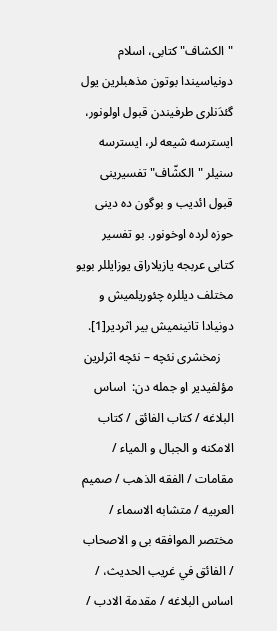"الکشاف" کتابی، اسلام دونیاسیندا بوتون مذهبلرین یول گئدَنلری طرفیندن قبول اولونور، ایسترسه شیعه لر، ایسترسه سنیلر "الکشّاف" تفسیرینی قبول ائدیب و بوگون ده دینی حوزه لرده اوخونور. بو تفسیر کتابی عربجه یازیلاراق یوزایللر بویو مختلف دیللره چئوریلمیش و دونیادا تانینمیش بیر اثردیر[1].
    زمخشری نئچه – نئچه اثرلرین مؤلفیدیر او جمله دن:  اساس البلاغه / کتاب الفائق / کتاب الامکنه و الجبال و المیاء / مقامات / الفقه الذهب / صمیم العربیه / متشابه الاسماء / مختصر الموافقه بی و الاصحاب / الفائق في غريب الحديث، / اساس البلاغه / مقدمة الادب /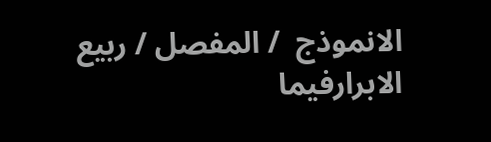الانموذج  / المفصل / ربيع الابرارفيما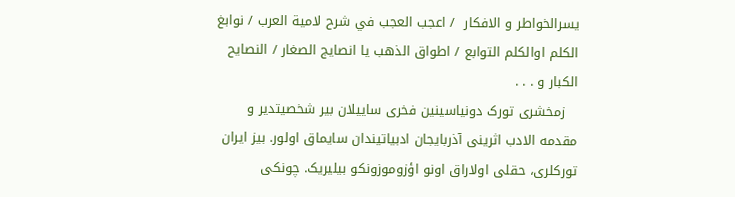يسرالخواطر و الافکار  / اعجب العجب في شرح لامية العرب / نوابغ الکلم اوالکلم التوابع / اطواق الذهب یا انصايج الصغار / النصايح الکبار و . . .
   زمخشری تورک دونیاسینین فخری ساییلان بیر شخصیتدیر و مقدمه الادب اثرینی آذربایجان ادبیاتیندان سایماق اولور. بیز ایران تورکلری، حقلی اولاراق اونو اؤزوموزونکو بیلیریک. چونکی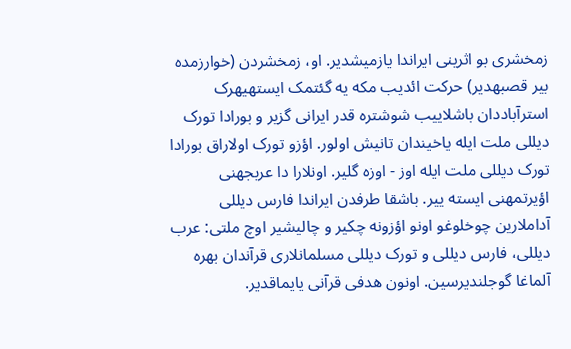زمخشری بو اثرینی ایراندا یازمیشدیر. او، زمخشردن (خوارزمده بیر قصبهدیر) حرکت ائدیب مکه یه گئتمک ایستهیهرک استرآباددان باشلاییب شوشتره قدر ایرانی گزیر و بورادا تورک دیللی ملت ایله یاخیندان تانیش اولور. اؤزو تورک اولاراق بورادا تورک دیللی ملت ایله اوز - اوزه گلیر. اونلارا دا عربجهنی اؤیرتمهنی ایسته ییر. باشقا طرفدن ایراندا فارس دیللی آداملارین چوخلوغو اونو اؤزونه چکیر و چالیشیر اوچ ملتی: عرب دیللی، فارس دیللی و تورک دیللی مسلمانلاری قرآندان بهره آلماغا گوجلندیرسین. اونون هدفی قرآنی یایماقدیر.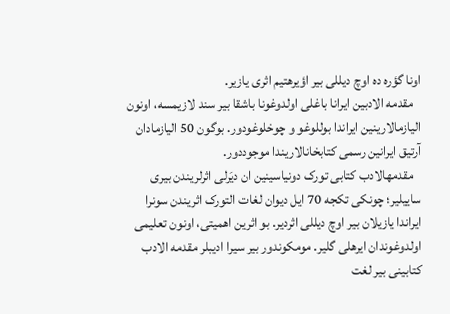اونا گؤره ده اوچ دیللی بیر اؤیرهتیم اثری یازیر.
   مقدمه الادبین ایرانا باغلی اولدوغونا باشقا بیر سند لازیمسه، اونون الیازمالارینین ایراندا بوللوغو و چوخلوغودور. بوگون 50 الیازمادان آرتیق ایرانین رسمی کتابخانالاریندا موجوددور.
   مقدمهالادب کتابی تورک دونیاسینین ان دیَرلی اثرلریندن بیری ساییلیر؛ چونکی تکجه 70 ایل دیوان لغات التورک اثریندن سونرا ایراندا یازیلان بیر اوچ دیللی اثردیر. بو اثرین اهمیتی، اونون تعلیمی اولدوغوندان ایرهلی گلیر. مومکوندور بیر سیرا ادیبلر مقدمه الادب کتابینی بیر لغت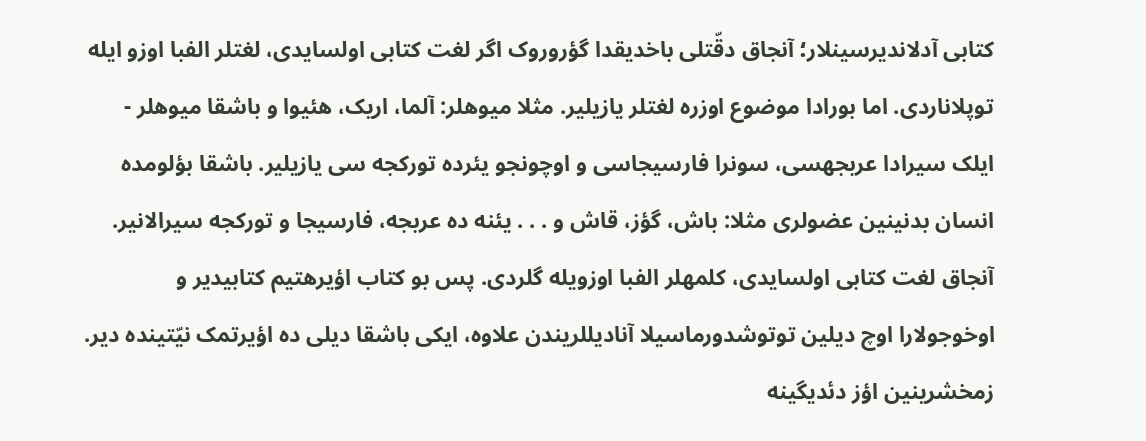کتابی آدلاندیرسینلار؛ آنجاق دقّتلی باخدیقدا گؤروروک اگر لغت کتابی اولسایدی، لغتلر الفبا اوزو ایله توپلاناردی. اما بورادا موضوع اوزره لغتلر یازیلیر. مثلا میوهلر: آلما، اریک، هئیوا و باشقا میوهلر - ایلک سیرادا عربجهسی، سونرا فارسیجاسی و اوچونجو یئرده تورکجه سی یازیلیر. باشقا بؤلومده انسان بدنینین عضولری مثلا: باش، گؤز، قاش و . . . یئنه ده عربجه، فارسیجا و تورکجه سیرالانیر. آنجاق لغت کتابی اولسایدی، کلمهلر الفبا اوزویله گلردی. پس بو کتاب اؤیرهتیم کتابیدیر و اوخوجولارا اوچ دیلین توتوشدورماسیلا آنادیللریندن علاوه، ایکی باشقا دیلی ده اؤیرتمک نیّتینده دیر. زمخشرینین اؤز دئدیگینه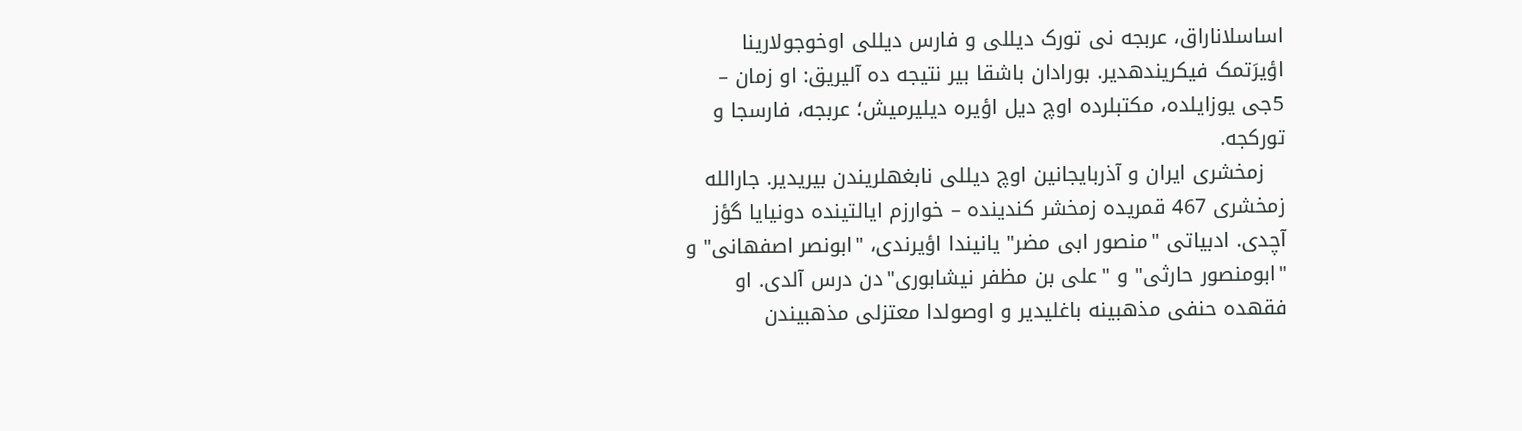اساسلاناراق، عربجه نی تورک دیللی و فارس دیللی اوخوجولارینا اؤیرَتمک فیکریندهدیر. بورادان باشقا بیر نتیجه ده آلیریق: او زمان – 5جی یوزایلده، مکتبلرده اوچ دیل اؤیره دیلیرمیش؛ عربجه، فارسجا و تورکجه.
   زمخشری ایران و آذربایجانین اوچ دیللی نابغهلریندن بیریدیر. جارالله زمخشری 467 قمریده زمخشر کندینده – خوارزم ایالتینده دونیایا گؤز آچدی. ادبیاتی "منصور ابی مضر" یانیندا اؤیرندی، "ابونصر اصفهانی" و "ابومنصور حارثی" و "علی بن مظفر نیشابوری"دن درس آلدی. او فقهده حنفی مذهبینه باغلیدیر و اوصولدا معتزلی مذهبیندن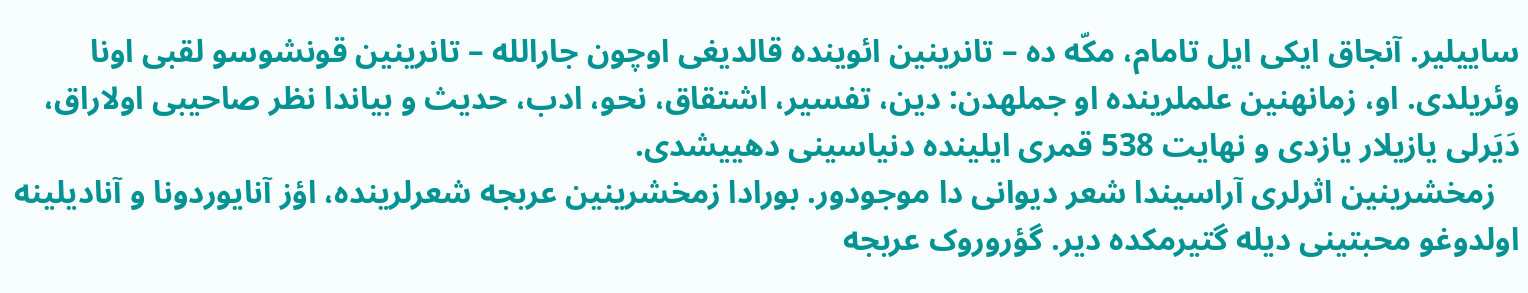ساییلیر. آنجاق ایکی ایل تامام، مکّه ده – تانرینین ائوینده قالدیغی اوچون جارالله – تانرینین قونشوسو لقبی اونا وئریلدی. او، زمانهنین علملرینده او جملهدن: دین، تفسیر، اشتقاق، نحو، ادب، حدیث و بیاندا نظر صاحیبی اولاراق، دَیَرلی یازیلار یازدی و نهایت 538 قمری ایلینده دنیاسینی دهییشدی.
   زمخشرینین اثرلری آراسیندا شعر دیوانی دا موجودور. بورادا زمخشرینین عربجه شعرلرینده، اؤز آنایوردونا و آنادیلینه اولدوغو محبتینی دیله گتیرمکده دیر. گؤروروک عربجه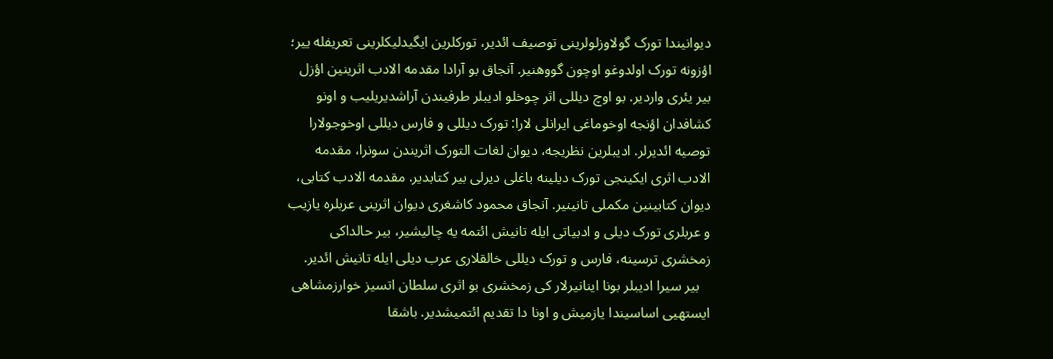دیوانیندا تورک گولاوزلولرینی توصیف ائدیر، تورکلرین ایگیدلیکلرینی تعریفله ییر؛ اؤزونه تورک اولدوغو اوچون گووهنیر. آنجاق بو آرادا مقدمه الادب اثرینین اؤزل بیر یئری واردیر. بو اوچ دیللی اثر چوخلو ادیبلر طرفیندن آراشدیریلیب و اونو کشافدان اؤنجه اوخوماغی ایرانلی لارا: تورک دیللی و فارس دیللی اوخوجولارا توصیه ائدیرلر. ادیبلرین نظریجه، دیوان لغات التورک اثریندن سونرا، مقدمه الادب اثری ایکینجی تورک دیلینه باغلی دیرلی بیر کتابدیر. مقدمه الادب کتابی، دیوان کتابینین مکملی تانینیر. آنجاق محمود کاشغری دیوان اثرینی عربلره یازیب و عربلری تورک دیلی و ادبیاتی ایله تانیش ائتمه یه چالیشیر، بیر حالداکی زمخشری ترسینه، فارس و تورک دیللی خالقلاری عرب دیلی ایله تانیش ائدیر.
   بیر سیرا ادیبلر بونا اینانیرلار کی زمخشری بو اثری سلطان اتسیز خوارزمشاهی ایستهیی اساسیندا یازمیش و اونا دا تقدیم ائتمیشدیر. باشقا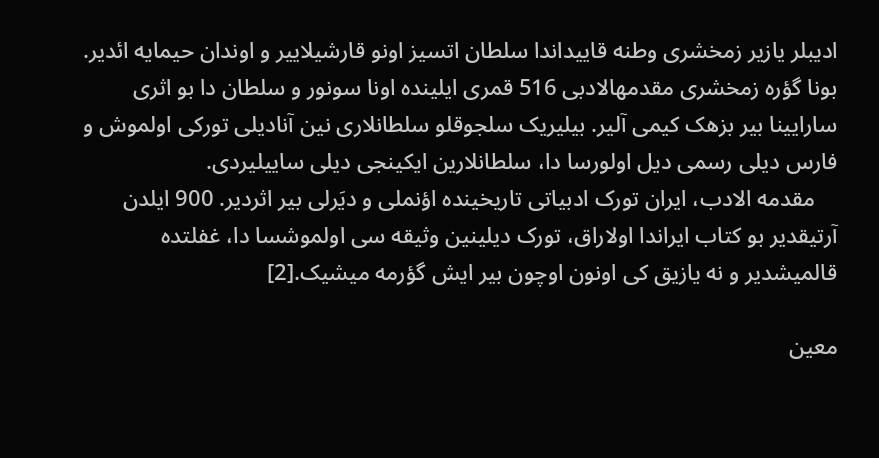ادیبلر یازیر زمخشری وطنه قاییداندا سلطان اتسیز اونو قارشیلاییر و اوندان حیمایه ائدیر. بونا گؤره زمخشری مقدمهالادبی 516 قمری ایلینده اونا سونور و سلطان دا بو اثری سارایینا بیر بزهک کیمی آلیر. بیلیریک سلجوقلو سلطانلاری نین آنادیلی تورکی اولموش و فارس دیلی رسمی دیل اولورسا دا، سلطانلارین ایکینجی دیلی ساییلیردی.
    مقدمه الادب، ایران تورک ادبیاتی تاریخینده اؤنملی و دیَرلی بیر اثردیر. 900 ایلدن آرتیقدیر بو کتاب ایراندا اولاراق، تورک دیلینین وثیقه سی اولموشسا دا، غفلتده قالمیشدیر و نه یازیق کی اونون اوچون بیر ایش گؤرمه میشیک.[2]

معين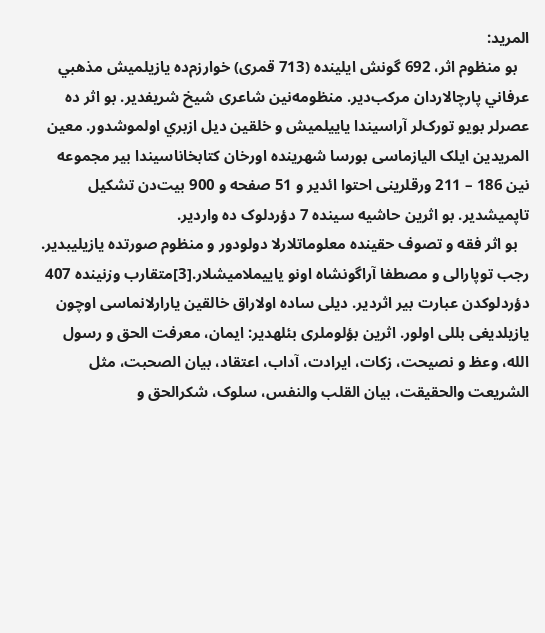المريد:
   بو منظوم اثر، 692 گونش ایلینده (713 قمری) خوارزم‌ده يازيلميش مذهبي عرفاني پارچالاردان مرکب‌دير. منظومه‌نين شاعری شيخ شريفدیر. بو اثر ده عصرلر بويو تورک‌لر آراسيندا ياييلميش و خلقين ديل ازبري اولموشدور. معین المریدین ایلک الیازماسی بورسا شهرینده اورخان کتابخاناسیندا بیر مجموعه نین 186 – 211 ورقلرینی احتوا ائدیر و 51 صفحه و 900 بيت‌دن تشکيل تاپميشدير. بو اثرین حاشیه سینده 7 دؤردلوک ده واردیر.
   بو اثر فقه و تصوف حقینده معلوماتلارلا دولودور و منظوم صورتده یازیلیبدیر. رجب توپارالی و مصطفا آراگونشاه اونو یاییملامیشلار.[3]متقارب وزنینده 407 دؤردلوکدن عبارت بیر اثردیر. دیلی ساده اولاراق خالقین یارارلانماسی اوچون یازیلدیغی بللی اولور. اثرین بؤلوملری بئلهدیر: ایمان، معرفت الحق و رسول الله، وعظ و نصیحت، زکات، ایرادت، آداب، اعتقاد، بیان الصحبت، مثل الشریعت والحقیقت، بیان القلب والنفس، سلوک، شکرالحق و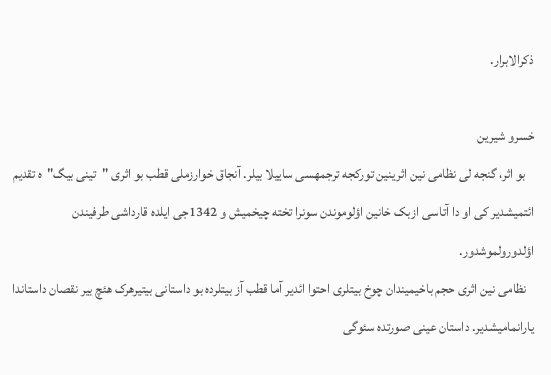ذکرالابرار.

خسرو شیرین
   بو اثر، گنجه لی نظامی نین اثرینین تورکجه ترجمهسی ساییلا بیلر. آنجاق خوارزملی قطب بو اثری "تینی بیگ"ه تقدیم ائتمیشدیر کی او دا آتاسی ازبک خانین اؤلوموندن سونرا تخته چیخمیش و 1342جی ایلده قارداشی طرفیندن اؤلدورولموشدور.
   نظامی نین اثری حجم باخیمیندان چوخ بیتلری احتوا ائدیر آما قطب آز بیتلرده بو داستانی بیتیرهرک هئچ بیر نقصان داستاندا یارانمامیشدیر. داستان عینی صورتده سئوگی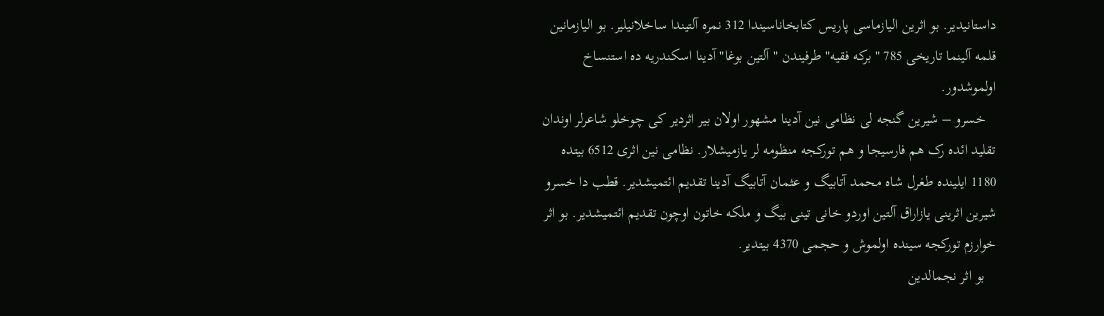داستانیدیر. بو اثرین الیازماسی پاریس کتابخاناسیندا 312 نمره آلتیندا ساخلانیلیر. بو الیازمانین قلمه آلینما تاریخی 785 "برکه فقیه" طرفیندن "آلتین بوغا" آدینا اسکندریه ده استنساخ اولموشدور.
   خسرو – شیرین گنجه لی نظامی نین آدینا مشهور اولان بیر اثردیر کی چوخلو شاعرلر اوندان تقلید ائده رک هم فارسیجا و هم تورکجه منظومه لر یازمیشلار. نظامی نین اثری 6512 بیتده 1180 ایلینده طغرل شاه محمد آتابیگ و عثمان آتابیگ آدینا تقدیم ائتمیشدیر. قطب دا خسرو شیرین اثرینی یازاراق آلتین اوردو خانی تینی بیگ و ملکه خاتون اوچون تقدیم ائتمیشدیر. بو اثر خوارزم تورکجه سینده اولموش و حجمی 4370 بیتدیر.
   بو اثر نجمالدین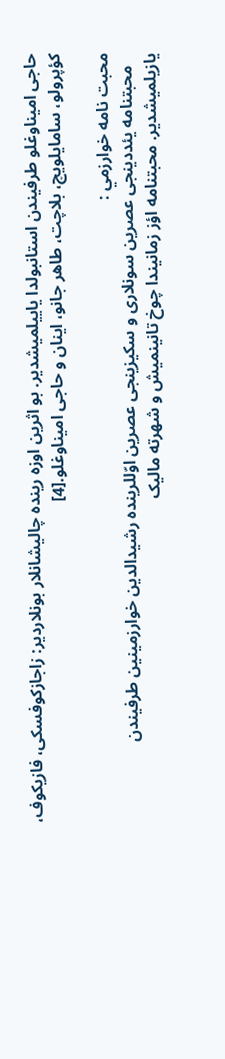حاجی امیناوغلو طرفیندن استانبولدا یاییلمیشدیر. بو اثرین اوزه رینده چالیشانلار بونلاردیر: زاجازکوفسکی، فازیکوف، کؤپرولو، سامایلویچ، بلاچت، طاهر جانو، اینان و حاجی امیناوغلو.[4]

محبت نامه خوارزمي :
   محبتنامه یئددینجی عصرین سونلاری و سکیزینجی عصرین اوّللرینده رشیدالدین خوارزمینین طرفیندن یازیلمیشدیر. محبتنامه اؤز زمانیندا چوخ تانینمیش و شهرته مالیک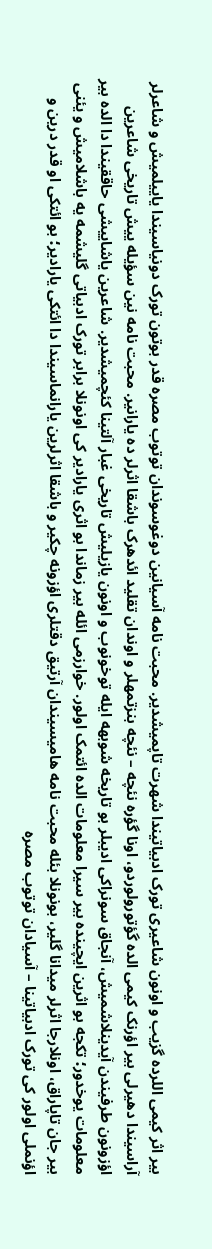بیر اثر کیمی اللرده گزیب و اونون شاعیری تورک ادبیاتیندا شهرت تاپمیشدیر. محبت نامه آسیانین دوغوسوندان توتوب مصره قدر بوتون تورک دونیاسیندا یاییلمیش و شاعرلر آراسیندا دهیرلی بیر اؤرنک کیمی الده گؤتورولوردو، اونا گؤره نئچه – نئچه بنزتمهلر و اوندان تقلید ائدهرک باشقا اثرلر ده یارانیر. محبت نامه نین سؤیله ییش تاریخی شاعرین اؤزونون طرفیندن آیدینلاشمیش، آنجاق سونراکی ادیبلر بو تاریخه شوبهه ایله توخونوب و اونون یازیلیش تاریخی غبار آلتینا کئچمیشدیر. شاعرین یاشاییشی حاققیندا دا الده بیر معلومات یوخدور؛ تکجه بو اثرین ایچینده بیر سیرا معلومات الده ائتمک اولور. خوارزمی ائله بیر زماندا بو اثری یارادیر کی اونونلا برابر تورک ادبیاتی گلیشمه یه باشلامیش و یئنی بیر جان تاپاراق، اونلارجا اثرلر میدانا گلیر، بونونلا بئله محبت نامه هامیسیندان آرتیق دقتلری اؤزونه چکیر و باشقا اثرلرین یارانماسیندا دا ائتکی یارادیر؛ بو ائتکی او قدر درین و اؤنملی اولور کی تورک ادبیاتینا – آسیادان توتوب مصره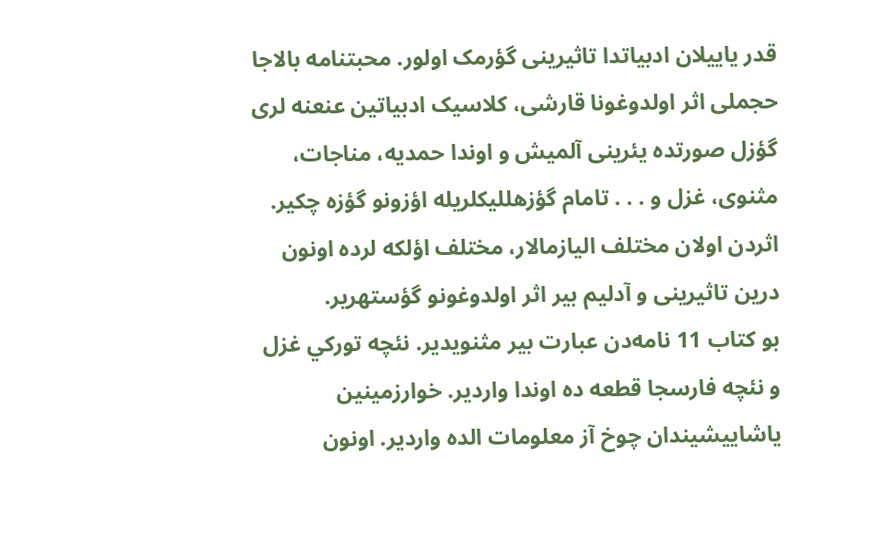قدر یاییلان ادبیاتدا تاثیرینی گؤرمک اولور. محبتنامه بالاجا حجملی اثر اولدوغونا قارشی، کلاسیک ادبیاتین عنعنه لری گؤزل صورتده یئرینی آلمیش و اوندا حمدیه، مناجات، مثنوی، غزل و . . . تامام گؤزهللیکلریله اؤزونو گؤزه چکیر. اثردن اولان مختلف الیازمالار، مختلف اؤلکه لرده اونون درین تاثیرینی و آدلیم بیر اثر اولدوغونو گؤستهریر.
بو کتاب 11 نامه‌دن عبارت بیر مثنویدير. نئچه تورکي غزل و نئچه فارسجا قطعه‌ ‌ده اوندا وار‌دير. خوارزمینین یاشاییشیندان چوخ آز معلومات الده واردیر. اونون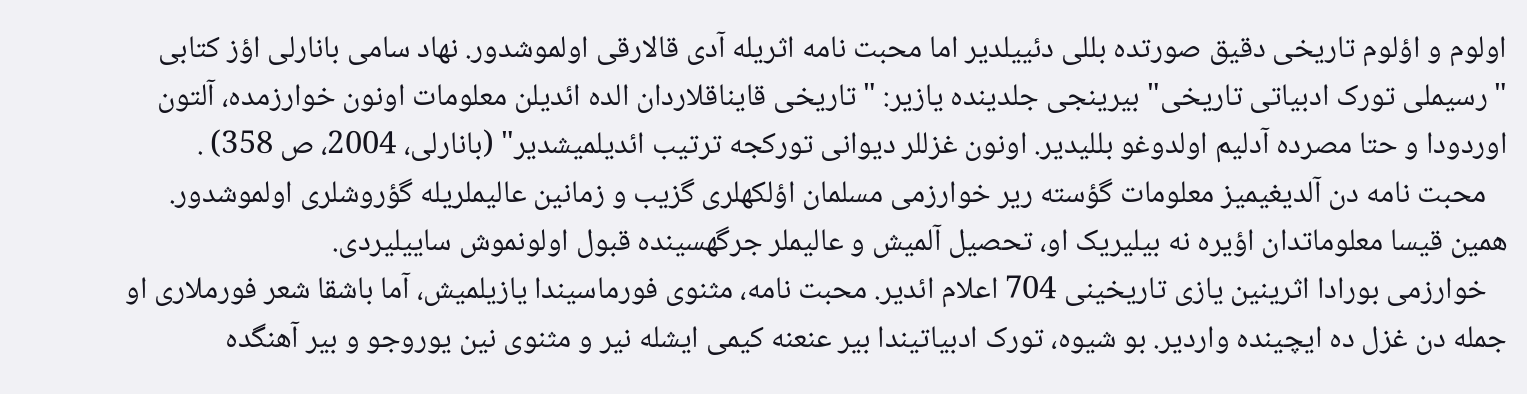اولوم و اؤلوم تاریخی دقیق صورتده بللی دئییلدیر اما محبت نامه اثریله آدی قالارقی اولموشدور. نهاد سامی بانارلی اؤز کتابی "رسیملی تورک ادبیاتی تاریخی" بیرینجی جلدینده یازیر: "تاریخی قایناقلاردان الده ائدیلن معلومات اونون خوارزمده، آلتون اوردودا و حتا مصرده آدلیم اولدوغو بللیدیر. اونون غزللر دیوانی تورکجه ترتیب ائدیلمیشدیر" (بانارلی، 2004، ص 358) .
   محبت نامه دن آلدیغیمیز معلومات گؤسته ریر خوارزمی مسلمان اؤلکهلری گزیب و زمانین عالیملریله گؤروشلری اولموشدور. همین قیسا معلوماتدان اؤیره نه بیلیریک او، تحصیل آلمیش و عالیملر جرگهسینده قبول اولونموش ساییلیردی.
   خوارزمی بورادا اثرینین یازی تاریخینی 704 اعلام ائدیر. محبت نامه، مثنوی فورماسیندا یازیلمیش، آما باشقا شعر فورملاری او جمله دن غزل ده ایچینده واردیر. بو شیوه، تورک ادبیاتیندا بیر عنعنه کیمی ایشله نیر و مثنوی نین یوروجو و بیر آهنگده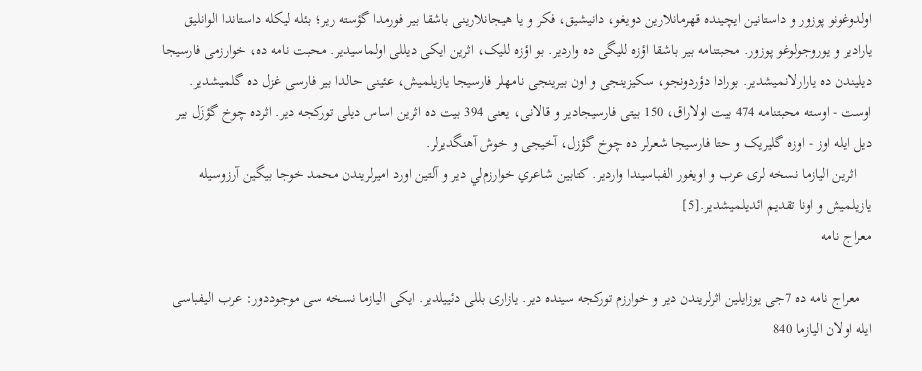اولدوغونو پوزور و داستانین ایچینده قهرمانلارین دویغو، دانیشیق، فکر و یا هیجانلارینی باشقا بیر فورمدا گؤسته ریر؛ بئله لیکله داستاندا الوانلیق یارادیر و یوروجولوغو پوزور. محبتنامه بیر باشقا اؤزه للیگی ده واردیر. بو اؤزه للیک، اثرین ایکی دیللی اولماسیدیر. محبت نامه ده، خوارزمی فارسیجا دیلیندن ده یارارلانمیشدیر. بورادا دؤردونجو، سکیزینجی و اون بیرینجی نامهلر فارسیجا یازیلمیش، عئینی حالدا بیر فارسی غزل ده گلمیشدیر. اوست - اوسته محبتنامه 474 بیت اولاراق، 150 بیتی فارسیجادیر و قالانی، یعنی 394 بیت ده اثرین اساس دیلی تورکجه دیر. اثرده چوخ گؤزَل بیر دیل ایله اوز - اوزه گلیریک و حتا فارسیجا شعرلر ده چوخ گؤزل، آخیجی و خوش آهنگدیرلر.
    اثرین الیازما نسخه لری عرب و اویغور الفباسیندا واردیر. کتابين شاعري خوارزم‌لي دير و آلتين اورد اميرلريندن محمد خوجا بيگين آرزوسيله يازيلميش و اونا تقديم ائديلميشدير.[5]
معراج نامه

   معراج نامه ده 7جی یوزایلین اثرلریندن دیر و خوارزم تورکجه سینده دیر. یازاری بللی دئییلدیر. ایکی الیازما نسخه سی موجوددور: عرب الیفباسی ایله اولان الیازما 840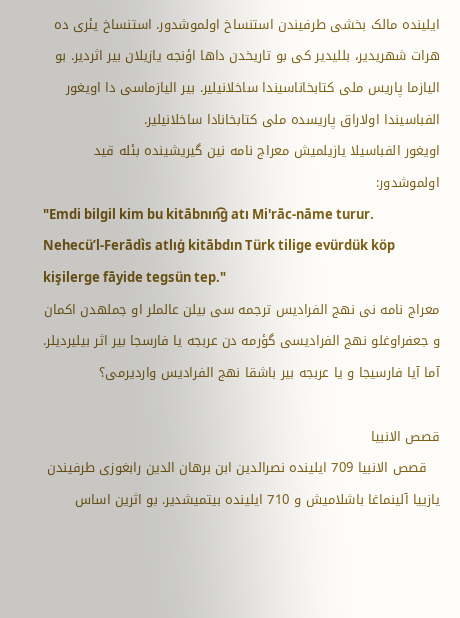ایلینده مالک بخشی طرفیندن استنساخ اولموشدور. استنساخ یئری ده هرات شهریدیر، بللیدیر کی بو تاریخدن داها اؤنجه یازیلان بیر اثردیر. بو الیازما پاریس ملی کتابخاناسیندا ساخلانیلیر. بیر الیازماسی دا اویغور الفباسیندا اولاراق پاریسده ملی کتابخانادا ساخلانیلیر.
اویغور الفباسیلا یازیلمیش معراج نامه نین گیریشینده بئله قید اولموشدور:
"Emdi bilgil kim bu kitābnın͡g atı Mi'rāc-nāme turur. Nehecü’l-Ferādìs atlıġ kitābdın Türk tilige evürdük köp kişilerge fāyide tegsün tep."
معراج نامه نی نهج الفرادیس ترجمه سی بیلن عالملر او جملهدن اکمان و جعفراوغلو نهج الفرادیسی گؤرمه دن عربجه یا فارسجا بیر اثر بیلیردیلر. آما آیا فارسیجا و یا عربجه بیر باشقا نهج الفرادیس واردیرمی؟

قصص الانبیا
   قصص الانبیا 709 ایلینده نصرالدین ابن برهان الدین رابغوزی طرفیندن یازییا آلینماغا باشلامیش و 710 ایلینده بیتمیشدیر. بو اثرین اساس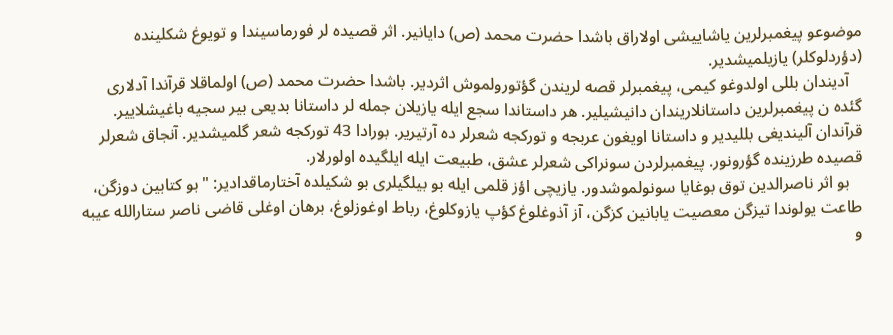موضوعو پیغمبرلرین یاشاییشی اولاراق باشدا حضرت محمد (ص) دایانیر. اثر قصیده لر فورماسیندا و تویوغ شکلینده (دؤردلوکلر) یازیلمیشدیر.
   آدیندان بللی اولدوغو کیمی، پیغمبرلر قصه لریندن گؤتورولموش اثردیر. باشدا حضرت محمد (ص) اولماقلا قرآندا آدلاری گئده ن پیغمبرلرین داستانلاریندان دانیشیلیر. هر داستاندا سجع ایله یازیلان جمله لر داستانا بدیعی بیر سجیه باغیشلاییر. قرآندان آلیندیغی بللیدیر و داستانا اویغون عربجه و تورکجه شعرلر ده آرتیریر. بورادا 43 تورکجه شعر گلمیشدیر. آنجاق شعرلر قصیده طرزینده گؤرونور. پیغمبرلردن سونراکی شعرلر عشق، طبیعت ایله ایلگیده اولورلار.
   بو اثر ناصرالدین توق بوغایا سونولموشدور. یازیچی اؤز قلمی ایله بو بیلگیلری بو شکیلده آختارماقدادیر: "بو کتابین دوزگن، طاعت یولوندا تیزگن معصیت یابانین کزگن، آز آذوغلوغ کؤپ یازوکلوغ، رباط اوغوزلوغ، برهان اوغلی قاضی ناصر ستارالله عیبه و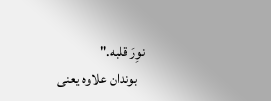نوِرَ قلبه."
   بوندان علاوه یعنی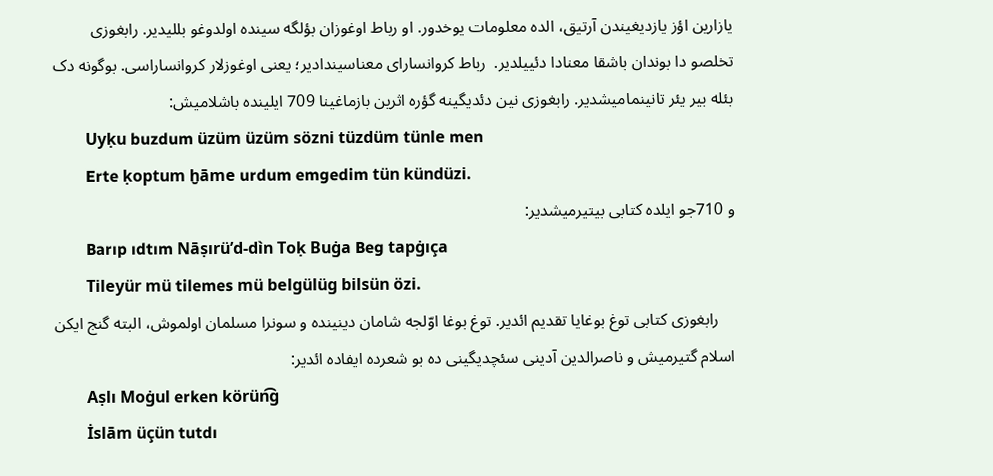یازارین اؤز یازدیغیندن آرتیق، الده معلومات یوخدور. او رباط اوغوزان بؤلگه سینده اولدوغو بللیدیر. رابغوزی تخلصو دا بوندان باشقا معنادا دئییلدیر.  رباط کروانسارای معناسیندادیر؛ یعنی اوغوزلار کروانساراسی. بوگونه دک بئله بیر یئر تانینمامیشدیر. رابغوزی نین دئدیگینه گؤره اثرین بازماغینا 709 ایلینده باشلامیش:
        Uyḳu buzdum üzüm üzüm sözni tüzdüm tünle men
        Erte ḳoptum ḫāme urdum emgedim tün kündüzi.
و 710جو ایلده کتابی بیتیرمیشدیر:
        Barıp ıdtım Nāṣırü’d-dìn Toḳ Buġa Beg tapġıça
        Tileyür mü tilemes mü belgülüg bilsün özi.
    رابغوزی کتابی توغ بوغایا تقدیم ائدیر. توغ بوغا اوّلجه شامان دینینده و سونرا مسلمان اولموش، البته گنج ایکن اسلام گتیرمیش و ناصرالدین آدینی سئچدیگینی ده بو شعرده ایفاده ائدیر:
        Aṣlı Moġul erken körün͡g
        İslām üçün tutdı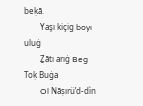beḳā.
        Yaşı kiçig boyı uluġ
        Ẕātı arıġ Beg Toḳ Buġa
        Ol Nāṣırü’d-dìn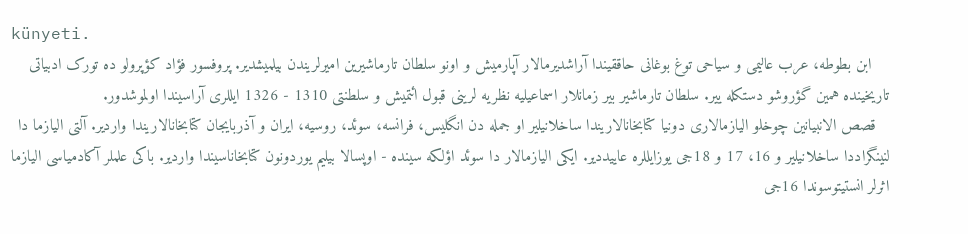künyeti.
    ابن بطوطه، عرب عالیمی و سیاحی توغ بوغانی حاققیندا آراشدیرمالار آپارمیش و اونو سلطان تارماشیرین امیرلریندن بیلمیشدیر. پروفسور فؤاد کؤپرولو ده تورک ادبیاتی تاریخینده همین گؤروشو دستکله ییر. سلطان تارماشیر بیر زمانلار اسماعیلیه نظریه لرینی قبول ائتمیش و سلطنتی 1310 - 1326 ایللری آراسیندا اولموشدور.
   قصص الانبیانین چوخلو الیازمالاری دونیا کتابخانالاریندا ساخلانیلیر او جمله دن انگلیس، فرانسه، سوئد، روسیه، ایران و آذربایجان کتابخانالاریندا واردیر. آلتی الیازما دا لنینگراددا ساخلانیلیر و 16، 17 و 18جی یوزایللره عاییددیر. ایکی الیازمالار دا سوئد اؤلکه سینده - اوپسالا بیلیم یوردونون کتابخاناسیندا واردیر. باکی علملر آکادمیاسی الیازما اثرلر انستیتوسوندا 16جی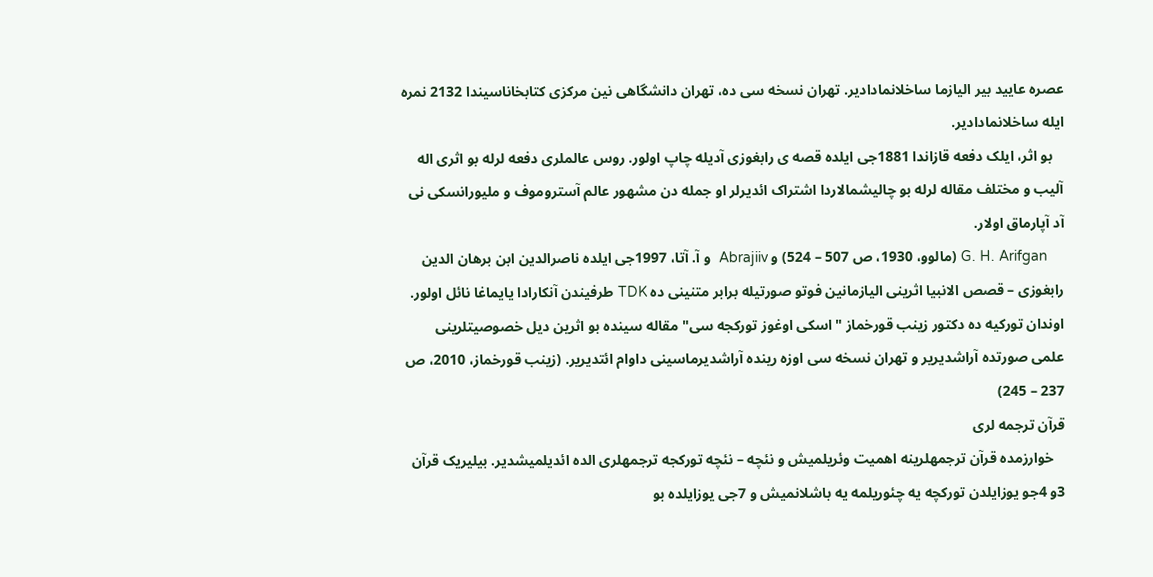عصره عایید بیر الیازما ساخلانمادادیر. تهران نسخه سی ده، تهران دانشگاهی نین مرکزی کتابخاناسیندا 2132 نمره ایله ساخلانمادادیر.
   بو اثر، ایلک دفعه قازاندا 1881جی ایلده قصه ی رابغوزی آدیله چاپ اولور. روس عالملری دفعه لرله بو اثری اله آلیب و مختلف مقاله لرله بو چالیشمالاردا اشتراک ائدیرلر او جمله دن مشهور عالم آستروموف و ملیورانسکی نی آد آپارماق اولار.
    G. H. Arifgan (مالوو، 1930، ص 507 – 524) و Abrajiiv  و آ. آتا، 1997جی ایلده ناصرالدین ابن برهان الدین رابغوزی – قصص الانبیا اثرینی الیازمانین فوتو صورتیله برابر متنینی ده TDK طرفیندن آنکارادا یایماغا نائل اولور. اوندان تورکیه ده دکتور زینب قورخماز "اسکی اوغوز تورکجه سی" مقاله سینده بو اثرین دیل خصوصیتلرینی علمی صورتده آراشدیریر و تهران نسخه سی اوزه رینده آراشدیرماسینی داوام ائتدیریر. (زینب قورخماز، 2010، ص 237 – 245)
قرآن ترجمه لری
   خوارزمده قرآن ترجمهلرینه اهمیت وئریلمیش و نئچه – نئچه تورکجه ترجمهلری الده ائدیلمیشدیر. بیلیریک قرآن 3و 4جو یوزایلدن تورکچه یه چئوریلمه یه باشلانمیش و 7جی یوزایلده بو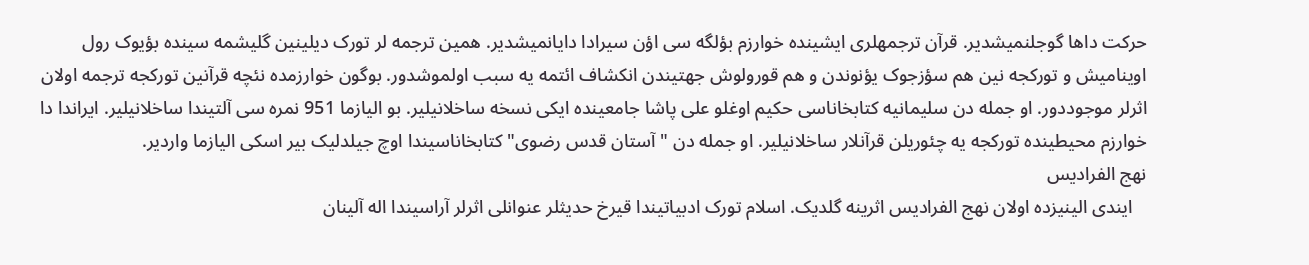حرکت داها گوجلنمیشدیر. قرآن ترجمهلری ایشینده خوارزم بؤلگه سی اؤن سیرادا دایانمیشدیر. همین ترجمه لر تورک دیلینین گلیشمه سینده بؤیوک رول اوینامیش و تورکجه نین هم سؤزجوک یؤنوندن و هم قورولوش جهتیندن انکشاف ائتمه یه سبب اولموشدور. بوگون خوارزمده نئچه قرآنین تورکجه ترجمه اولان اثرلر موجوددور. او جمله دن سلیمانیه کتابخاناسی حکیم اوغلو علی پاشا جامعینده ایکی نسخه ساخلانیلیر. بو الیازما 951 نمره سی آلتیندا ساخلانیلیر. ایراندا دا خوارزم محیطینده تورکجه یه چئوریلن قرآنلار ساخلانیلیر. او جمله دن "آستان قدس رضوی" کتابخاناسیندا اوچ جیلدلیک بیر اسکی الیازما واردیر.
نهج الفرادیس
   ایندی الینیزده اولان نهج الفرادیس اثرینه گلدیک. اسلام تورک ادبیاتیندا قیرخ حدیثلر عنوانلی اثرلر آراسیندا اله آلینان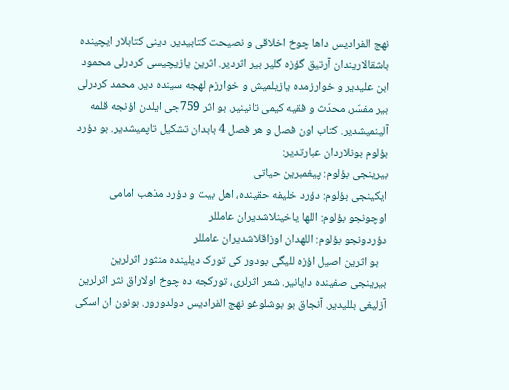نهج الفرادیس داها چوخ اخلاقی و نصیحت کتابیدیر. دینی کتابلار ایچینده باشقالاریندان آرتیق گؤزه گلیر بیر اثردیر. اثرین یازیچیسی کردرلی محمود ابن علیدیر و خوارزمده یازیلمیش و خوارزم لهجه سینده دیر. محمد کردرلی بیر مفسّر، محدّث و فقیه کیمی تانینیر. بو اثر 759جی ایلدن اؤنجه قلمه آلینمیشدیر. کتاب اون فصل و هر فصل 4 بابدان تشکیل تاپمیشدیر. بو دؤرد بؤلوم بونلاردان عبارتدیر:
بیرینجی بؤلوم: پیغمبرین حیاتی
ایکینجی بؤلوم: دؤرد خلیفه حقینده، اهل بیت و دؤرد مذهب امامی
اوچونجو بؤلوم: اللها یاخینلاشدیران عامللر
دؤردونجو بؤلوم: اللهدان اوزاقلاشدیران عامللر
   بو اثرین اصیل اؤزه للیگی بودور کی تورک دیلینده منثور اثرلرین بیرینجی صفینده دایانیر. شعر اثرلری، تورکجه ده چوخ اولاراق نثر اثرلرین آزلیغی بللیدیر. آنجاق بو بوشلوغو نهج الفرادیس دولدورور. بونون ان اسکی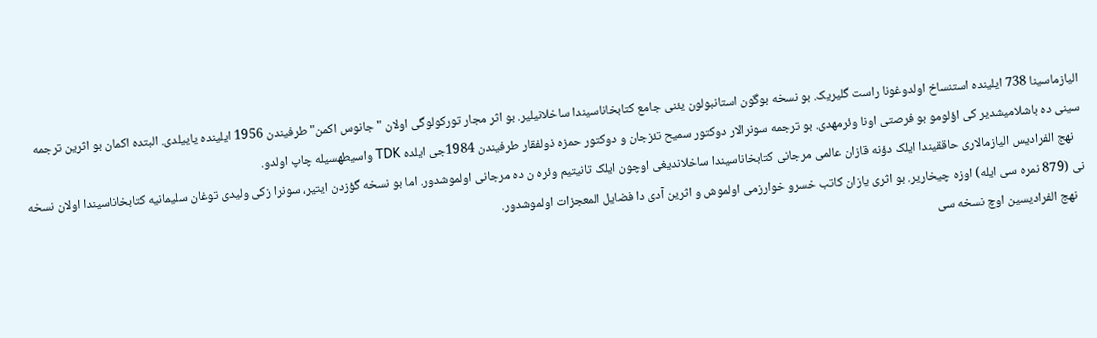الیازماسینا 738 ایلینده استنساخ اولدوغونا راست گلیریک. بو نسخه بوگون استانبولون یئنی جامع کتابخاناسیندا ساخلانیلیر. بو اثر مجار تورکولوگی اولان "جانوس اکمن" طرفیندن 1956 ایلینده یاییلدی. البتده اکمان بو اثرین ترجمه سینی ده باشلامیشدیر کی اؤلومو بو فرصتی اونا وئرمهدی. بو ترجمه سونرالار دوکتور سمیح تئزجان و دوکتور حمزه ذولفقار طرفیندن 1984جی ایلده TDK واسیطهسیله چاپ اولدو.
   نهج الفرادیس الیازمالاری حاققیندا ایلک دؤنه قازان عالمی مرجانی کتابخاناسیندا ساخلاندیغی اوچون ایلک تانیتیم وئره ن ده مرجانی اولموشدور. اما بو نسخه گؤزدن ایتیر، سونرا زکی ولیدی توغان سلیمانیه کتابخاناسیندا اولان نسخه نی (879 نمره سی ایله) اوزه چیخاریر. بو اثری یازان کاتب خسرو خوارزمی اولموش و اثرین آدی دا فضایل المعجزات اولموشدور.
   نهج الفرادیسین اوچ نسخه سی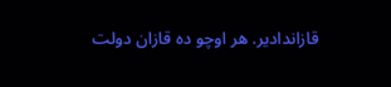قازاندادیر. هر اوچو ده قازان دولت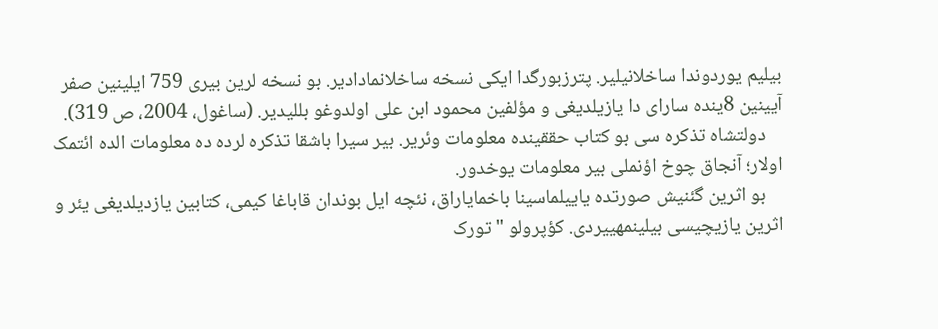بیلیم یوردوندا ساخلانیلیر. پترزبورگدا ایکی نسخه ساخلانمادادیر. بو نسخه لرین بیری 759 ایلینین صفر آیینین 8ینده سارای دا یازیلدیغی و مؤلفین محمود ابن علی اولدوغو بللیدیر. (ساغول، 2004، ص 319).
    دولتشاه تذکره سی بو کتاب حققینده معلومات وئریر. بیر سیرا باشقا تذکره لرده ده معلومات الده ائتمک اولار؛ آنجاق چوخ اؤنملی بیر معلومات یوخدور.
    بو اثرین گئنیش صورتده یاییلماسینا باخمایاراق، نئچه ایل بوندان قاباغا کیمی، کتابین یازدیلدیغی یئر و اثرین یازیچیسی بیلینمهییردی. کؤپرولو "تورک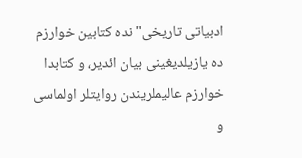ادبیاتی تاریخی"نده کتابین خوارزم ده یازیلدیغینی بیان ائدیر، و کتابدا خوارزم عالیملریندن روایتلر اولماسی و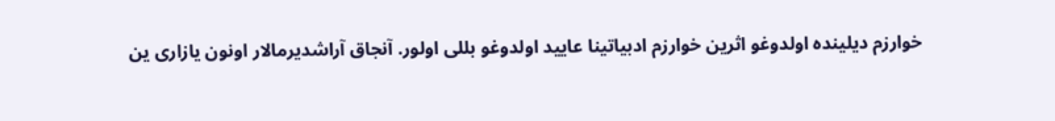خوارزم دیلینده اولدوغو اثرین خوارزم ادبیاتینا عایید اولدوغو بللی اولور. آنجاق آراشدیرمالار اونون یازاری ین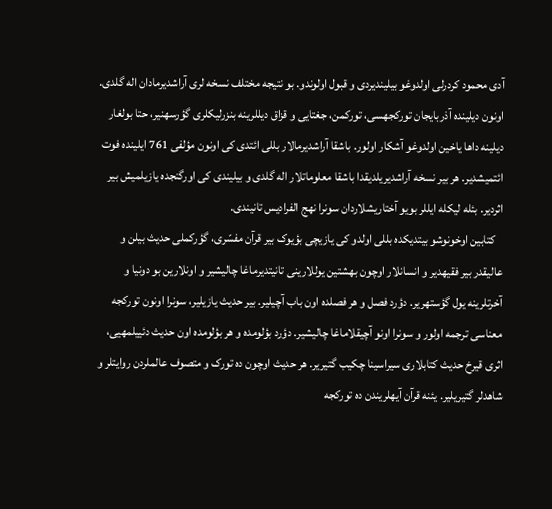آدی محمود کردرلی اولدوغو بیلیندیردی و قبول اولوندو. بو نتیجه مختلف نسخه لری آراشدیرمادان اله گلدی. اونون دیلینده آذربایجان تورکجهسی، تورکمن، جغتایی و قزاق دیللرینه بنزرلیکلری گؤرسهنیر، حتا بولغار دیلینه داها یاخین اولدوغو آشکار اولور. باشقا آراشدیرمالار بللی ائتدی کی اونون مؤلفی 761 ایلینده فوت ائتمیشدیر. هر بیر نسخه آراشدیریلدیقدا باشقا معلوماتلار اله گلدی و بیلیندی کی اورگنجده یازیلمیش بیر اثردیر. بئله لیکله ایللر بویو آختاریشلاردان سونرا نهج الفرادیس تانیندی.
   کتابین اوخونوشو بیتدیکده بللی اولدو کی یازیچی بؤیوک بیر قرآن مفسّری، گؤرکملی حدیث بیلن و عالیقدر بیر فقیهدیر و انسانلار اوچون بهشتین یوللارینی تانیتدیرماغا چالیشیر و اونلارین بو دونیا و آخرتلرینه یول گؤستهریر. دؤرد فصل و هر فصلده اون باب آچیلیر. بیر حدیث یازیلیر، سونرا اونون تورکجه معناسی ترجمه اولور و سونرا اونو آچیقلاماغا چالیشیر. دؤرد بؤلومده و هر بؤلومده اون حدیث دئییلمهیی، اثری قیرخ حدیث کتابلاری سیراسینا چکیب گتیریر. هر حدیث اوچون ده تورک و متصوف عالملردن روایتلر و شاهدلر گتیریلیر. یئنه قرآن آیهلریندن ده تورکجه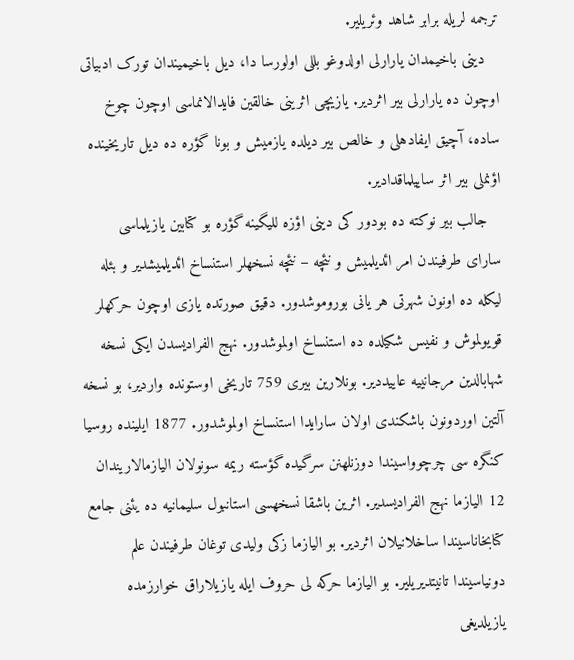ترجمه لریله برابر شاهد وئریلیر.
   دینی باخیمدان یارارلی اولدوغو بللی اولورسا دا، دیل باخیمیندان تورک ادبیاتی اوچون ده یارارلی بیر اثردیر. یازیچی اثرینی خالقین فایدالانماسی اوچون چوخ ساده، آچیق ایفادهلی و خالص بیر دیلده یازمیش و بونا گؤره ده دیل تاریخینده اؤنملی بیر اثر ساییلماقدادیر.
   جالب بیر نوکته ده بودور کی دینی اؤزه للیگینه گؤره بو کتابین یازیلماسی سارای طرفیندن امر ائدیلمیش و نئچه – نئچه نسخهلر استنساخ ائدیلمیشدیر و بئله لیکله ده اونون شهرتی هر یانی بوروموشدور. دقیق صورتده یازی اوچون حرکهلر قویولموش و نفیس شکیلده ده استنساخ اولموشدور. نهج الفرادیسدن ایکی نسخه شهابالدین مرجانییه عاییددیر. بونلارین بیری 759 تاریخی اوستونده واردیر، بو نسخه آلتین اوردونون باشکندی اولان سارایدا استنساخ اولموشدور. 1877 ایلینده روسیا کنگره سی چرچوواسیندا دوزنلهنن سرگیده گؤسته ریمه سونولان الیازمالاریندان 12 الیازما نهج الفرادیسدیر. اثرین باشقا نسخهسی استانبول سلیمانیه ده یئنی جامع کتابخاناسیندا ساخلانیلان اثردیر. بو الیازما زکی ولیدی توغان طرفیندن علم دونیاسیندا تانیتدیریلیر. بو الیازما حرکه لی حروف ایله یازیلاراق خوارزمده یازیلدیغی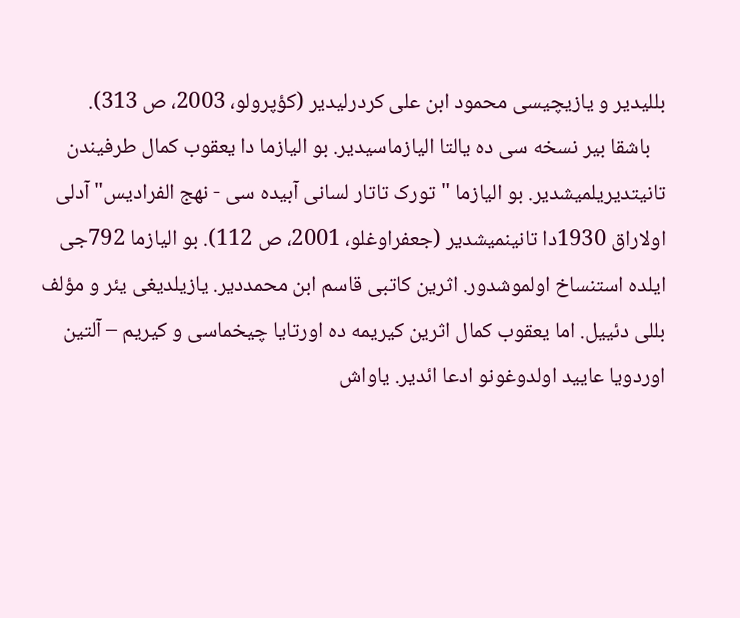بللیدیر و یازیچیسی محمود ابن علی کردرلیدیر (کؤپرولو، 2003، ص 313).
   باشقا بیر نسخه سی ده یالتا الیازماسیدیر. بو الیازما دا یعقوب کمال طرفیندن تانیتدیریلمیشدیر. بو الیازما "تورک تاتار لسانی آبیده سی - نهج الفرادیس" آدلی اولاراق 1930دا تانینمیشدیر (جعفراوغلو، 2001، ص 112). بو الیازما 792جی ایلده استنساخ اولموشدور. اثرین کاتبی قاسم ابن محمددیر. یازیلدیغی یئر و مؤلف بللی دئییل. اما یعقوب کمال اثرین کیریمه ده اورتایا چیخماسی و کیریم – آلتین اوردویا عایید اولدوغونو ادعا ائدیر. یاواش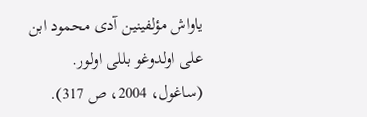یاواش مؤلفینین آدی محمود ابن علی اولدوغو بللی اولور. (ساغول، 2004، ص 317).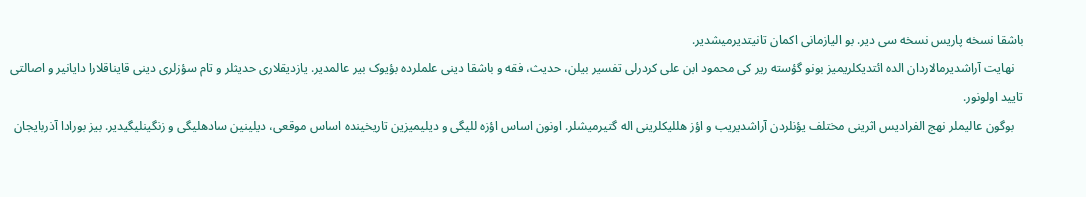باشقا نسخه پاریس نسخه سی دیر. بو الیازمانی اکمان تانیتدیرمیشدیر.
   نهایت آراشدیرمالاردان الده ائتدیکلریمیز بونو گؤسته ریر کی محمود ابن علی کردرلی تفسیر بیلن، حدیث، فقه و باشقا دینی علملرده بؤیوک بیر عالمدیر. یازدیقلاری حدیثلر و تام سؤزلری دینی قایناقلارا دایانیر و اصالتی تایید اولونور.
   بوگون عالیملر نهج الفرادیس اثرینی مختلف یؤنلردن آراشدیریب و اؤز هللیکلرینی اله گتیرمیشلر. اونون اساس اؤزه للیگی و دیلیمیزین تاریخینده اساس موقعی، دیلینین سادهلیگی و زنگینلیگیدیر. بیز بورادا آذربایجان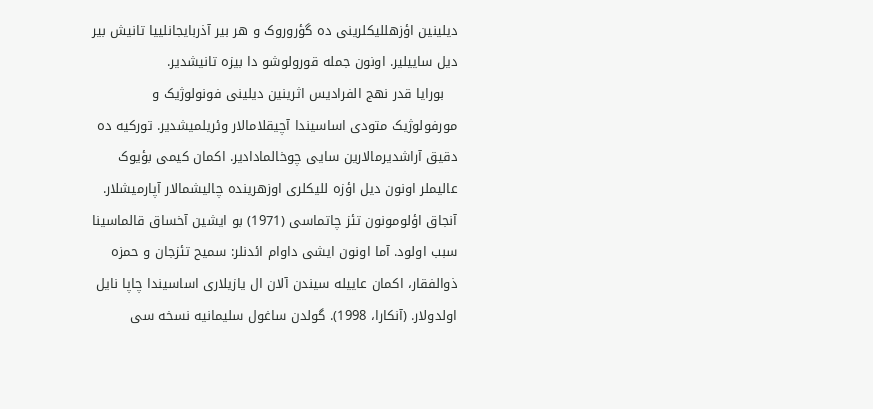دیلینین اؤزهللیکلرینی ده گؤروروک و هر بیر آذربایجانلییا تانیش بیر دیل ساییلیر. اونون جمله قورولوشو دا بیزه تانیشدیر.
   بورایا قدر نهج الفرادیس اثرینین دیلینی فونولوژیک و مورفولوژیک متودی اساسیندا آچیقلامالار وئریلمیشدیر. تورکیه ده دقیق آراشدیرمالارین سایی چوخالمادادیر. اکمان کیمی بؤیوک عالیملر اونون دیل اؤزه للیکلری اوزهرینده چالیشمالار آپارمیشلار. آنجاق اؤلومونون تئز چاتماسی (1971) بو ایشین آخساق قالماسینا سبب اولود. آما اونون ایشی داوام ائدنلر: سمیح تئزجان و حمزه ذوالفقار، اکمان عاییله سیندن آلان ال یازیلاری اساسیندا چاپا نایل اولدولار. (آنکارا، 1998). گولدن ساغول سلیمانیه نسخه سی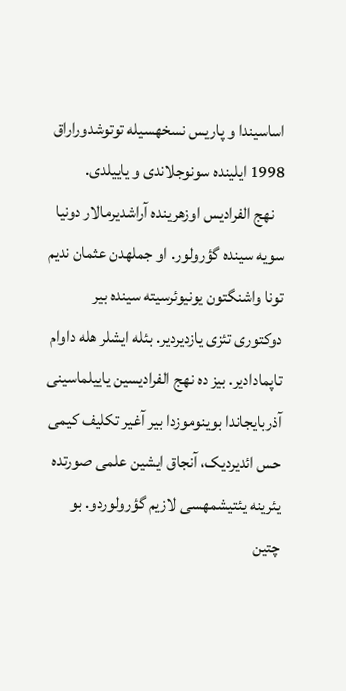اساسیندا و پاریس نسخهسیله توتوشدوراراق 1998 ایلینده سونوجلاندی و یاییلدی.
   نهج الفرادیس اوزهرینده آراشدیرمالار دونیا سویه سینده گؤرولور. او جملهدن عثمان ندیم تونا واشنگتون یونیوئرسیته سینده بیر دوکتوری تئزی یازدیردیر. بئله ایشلر هله داوام تاپمادادیر. بیز ده نهج الفرادیسین یاییلماسینی آذربایجاندا بوینوموزدا بیر آغیر تکلیف کیمی حس ائدیردیک، آنجاق ایشین علمی صورتده یئرینه یئتیشمهسی لازیم گؤرولوردو. بو چتین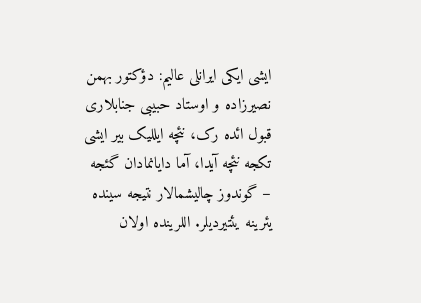ایشی ایکی ایرانلی عالیم: دؤکتور بهمن نصیرزاده و اوستاد حبیبی جنابلاری قبول ائده رک، نئچه ایللیک بیر ایشی تکجه نئچه آیدا، آما دایانمادان گئجه – گوندوز چالیشمالار نتیجه سینده یئرینه یئتیردیلر. اللرینده اولان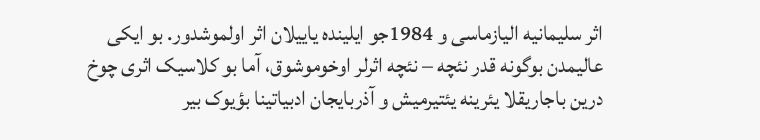اثر سلیمانیه الیازماسی و 1984جو ایلینده یاییلان اثر اولموشدور. بو ایکی عالیمدن بوگونه قدر نئچه – نئچه اثرلر اوخوموشوق، آما بو کلاسیک اثری چوخ درین باجاریقلا یئرینه یئتیرمیش و آذربایجان ادبیاتینا بؤیوک بیر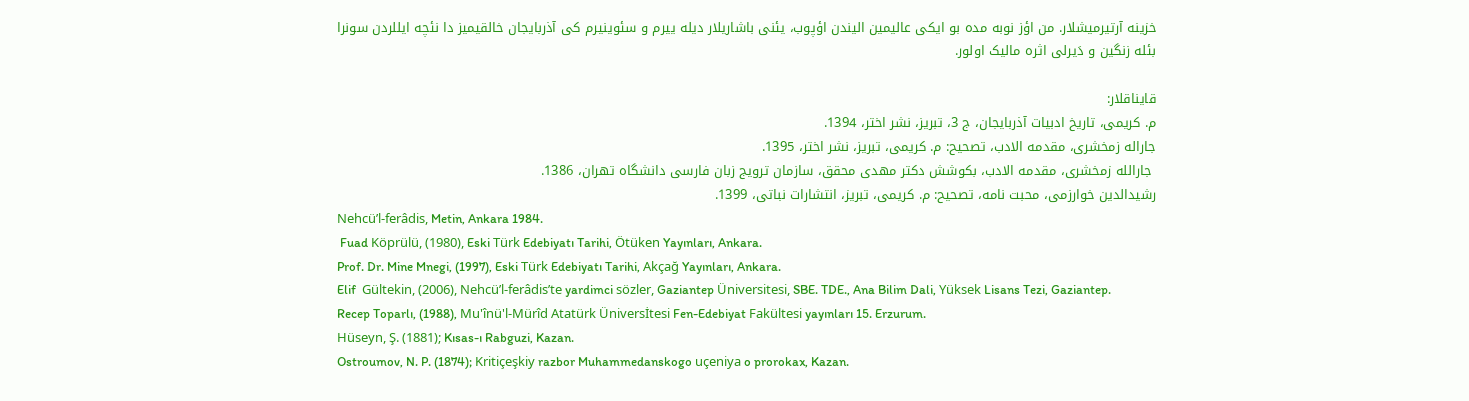خزینه آرتیرمیشلار. من اؤز نوبه مده بو ایکی عالیمین الیندن اؤپوب، یئنی باشاریلار دیله ییرم و سئوینیرم کی آذربایجان خالقیمیز دا نئچه ایللردن سونرا بئله زنگین و دَیرلی اثره مالیک اولور.

قایناقلار:
م. کریمی، تاریخ ادبیات آذربایجان، ج 3، تبریز، نشر اختر، 1394.
جاراله زمخشری، مقدمه الادب، تصحیح: م. کریمی، تبریز، نشر اختر، 1395.
 جارالله زمخشری، مقدمه الادب، بکوشش دکتر مهدی محقق، سازمان ترویج زبان فارسی دانشگاه تهران، 1386.
رشیدالدین خوارزمی، محبت نامه، تصحیح: م. کریمی، تبریز، انتشارات نباتی، 1399.
Nehcü’l-ferâdis, Metin, Ankara 1984.
 Fuad Köprülü, (1980), Eski Türk Edebiyatı Tarihi, Ötüken Yayınları, Ankara.
Prof. Dr. Mine Mnegi, (1997), Eski Türk Edebiyatı Tarihi, Akçağ Yayınları, Ankara.
Elif  Gültekin, (2006), Nehcü’l-ferâdis’te yardimci sözler, Gaziantep Üniversitesi, SBE. TDE., Ana Bilim Dali, Yüksek Lisans Tezi, Gaziantep.
Recep Toparlı, (1988), Mu'înü'l-Mürîd Atatürk Üniversİtesi Fen-Edebiyat Fakültesi yayınları 15. Erzurum.
Hüseyn, Ş. (1881); Kısas-ı Rabguzi, Kazan.
Ostroumov, N. P. (1874); Kritiçeşkiy razbor Muhammedanskogo uçeniya o prorokax, Kazan.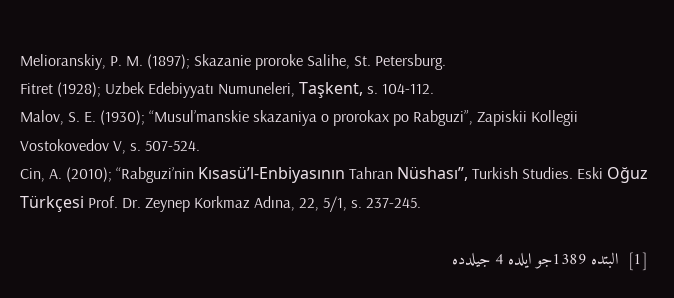Melioranskiy, P. M. (1897); Skazanie proroke Salihe, St. Petersburg.
Fitret (1928); Uzbek Edebiyyatı Numuneleri, Taşkent, s. 104-112.
Malov, S. E. (1930); “Musul’manskie skazaniya o prorokax po Rabguzi”, Zapiskii Kollegii Vostokovedov V, s. 507-524.
Cin, A. (2010); “Rabguzi’nin Kısasü’l-Enbiyasının Tahran Nüshası”, Turkish Studies. Eski Oğuz Türkçesi Prof. Dr. Zeynep Korkmaz Adına, 22, 5/1, s. 237-245.

[1]  البتده 1389جو ایلده 4 جیلدده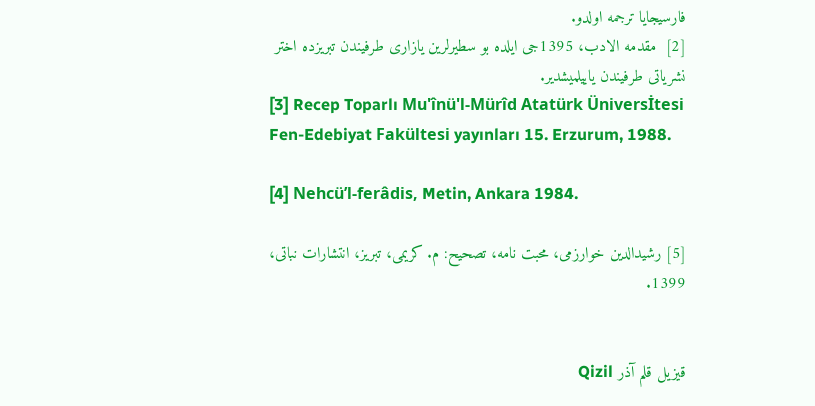فارسیجایا ترجمه اولدو.
[2]  مقدمه الادب، 1395جی ایلده بو سطیرلرین یازاری طرفیندن تبریزده اختر نشریاتی طرفیندن یاییلمیشدیر.
[3] Recep Toparlı Mu'înü'l-Mürîd Atatürk Üniversİtesi Fen-Edebiyat Fakültesi yayınları 15. Erzurum, 1988.

[4] Nehcü’l-ferâdis, Metin, Ankara 1984.

[5] رشیدالدین خوارزمی، محبت نامه، تصحیح: م. کریمی، تبریز، انتشارات نباتی، 1399.


قیزیل قلم آذر Qizil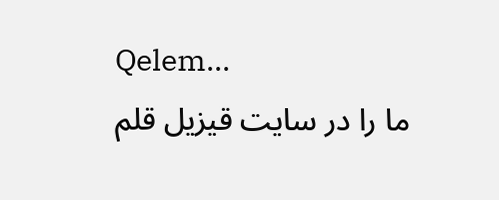Qelem...
ما را در سایت قیزیل قلم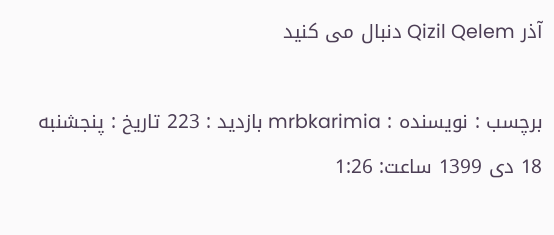آذر Qizil Qelem دنبال می کنید

برچسب : نویسنده : mrbkarimia بازدید : 223 تاريخ : پنجشنبه 18 دی 1399 ساعت: 1:26